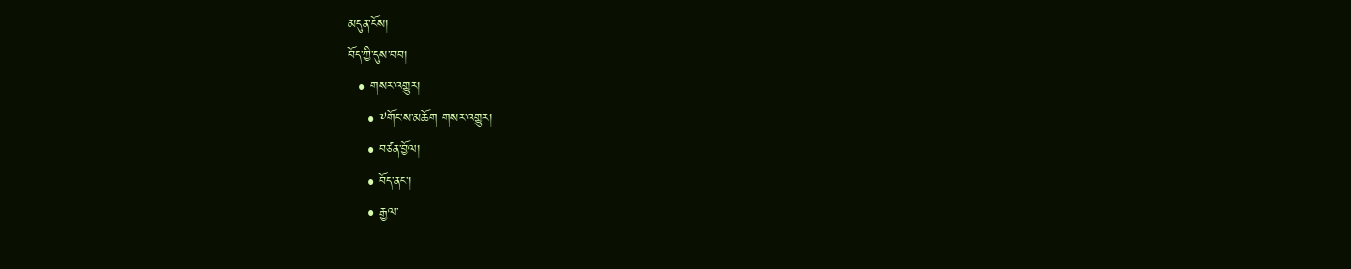མདུན་ངོས།
བོད་ཀྱི་དུས་བབ།
  • གསར་འགྱུར།
    • ༸གོང་ས་མཆོག གསར་འགྱུར།
    • བཙན་བྱོལ།
    • བོད་ནང་།
    • རྒྱལ་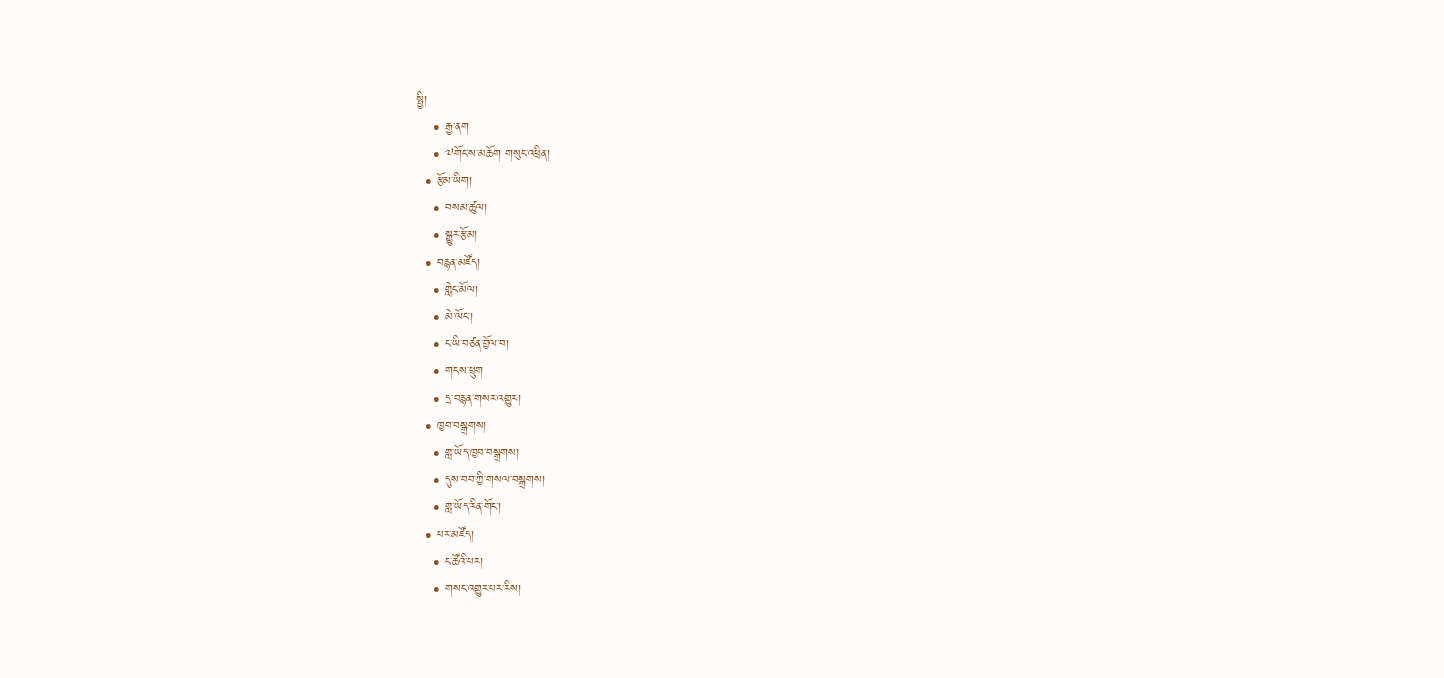སྤྱི།
    • རྒྱ་ནག
    • ༧གོང་ས་མཆོག གསུང་འཕྲིན།
  • རྩོམ་ཡིག།
    • བསམ་ཚུལ།
    • སྒྱུར་རྩོམ།
  • བརྙན་མཛོད།
    • གླེང་མོལ།
    • མེ་ལོང་།
    • ང་ཡི་བཙན་བྱོལ་བ།
    • གངས་ཕྲུག
    • དྲ་བརྙན་གསར་འགྱུར།
  • ཁྱབ་བསྒྲགས།
    • གླ་ཡོད་ཁྱབ་བསྒྲགས།
    • དུས་བབ་ཀྱི་གསལ་བསྒྲགས།
    • གླ་ཡོད་རིན་གོང་།
  • པར་མཛོད།
    • ང་ཚོའི་པར།
    • གསང་འགྱུར་པར་རིས།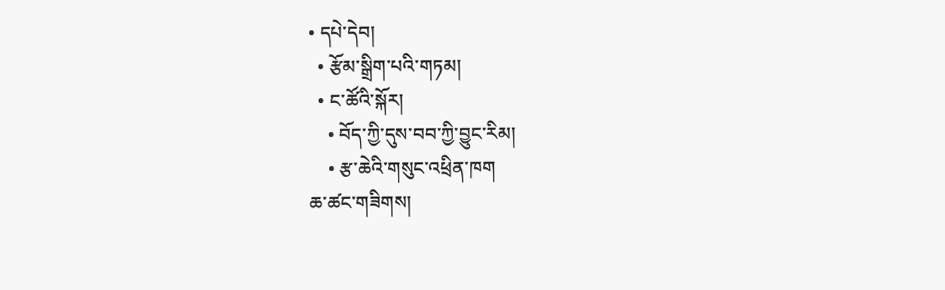• དཔེ་དེབ།
  • རྩོམ་སྒྲིག་པའི་གཏམ།
  • ང་ཚོའི་སྐོར།
    • བོད་ཀྱི་དུས་བབ་ཀྱི་བྱུང་རིམ།
    • རྩ་ཆེའི་གསུང་འཕྲིན་ཁག
ཆ་ཚང་གཟིགས།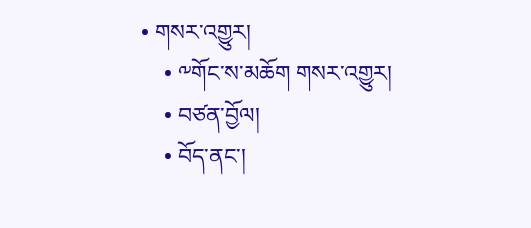• གསར་འགྱུར།
    • ༸གོང་ས་མཆོག གསར་འགྱུར།
    • བཙན་བྱོལ།
    • བོད་ནང་།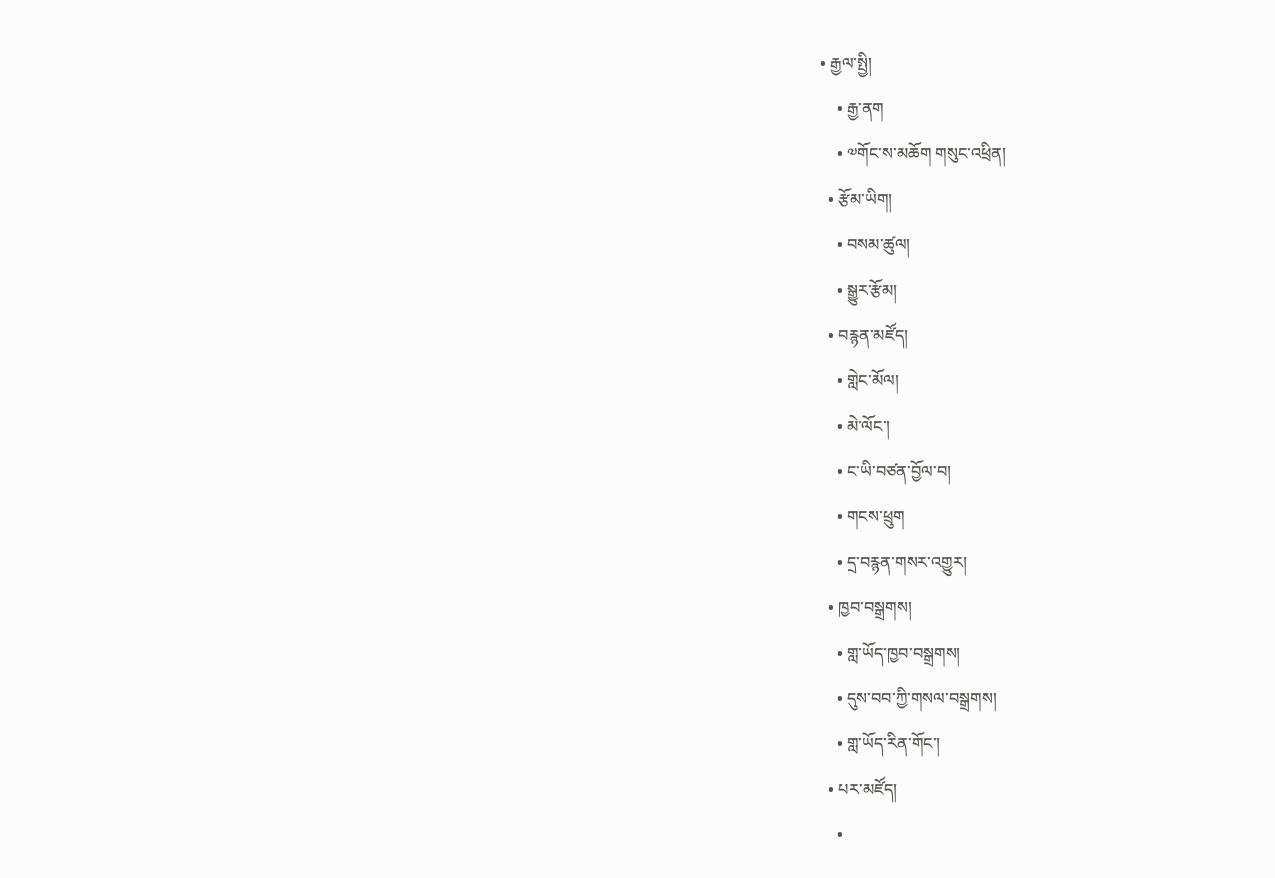• རྒྱལ་སྤྱི།
    • རྒྱ་ནག
    • ༧གོང་ས་མཆོག གསུང་འཕྲིན།
  • རྩོམ་ཡིག།
    • བསམ་ཚུལ།
    • སྒྱུར་རྩོམ།
  • བརྙན་མཛོད།
    • གླེང་མོལ།
    • མེ་ལོང་།
    • ང་ཡི་བཙན་བྱོལ་བ།
    • གངས་ཕྲུག
    • དྲ་བརྙན་གསར་འགྱུར།
  • ཁྱབ་བསྒྲགས།
    • གླ་ཡོད་ཁྱབ་བསྒྲགས།
    • དུས་བབ་ཀྱི་གསལ་བསྒྲགས།
    • གླ་ཡོད་རིན་གོང་།
  • པར་མཛོད།
    •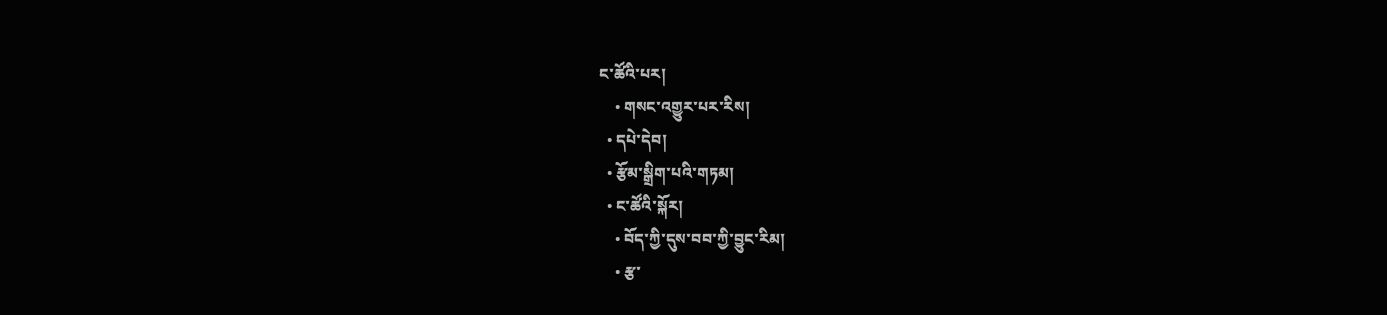ང་ཚོའི་པར།
    • གསང་འགྱུར་པར་རིས།
  • དཔེ་དེབ།
  • རྩོམ་སྒྲིག་པའི་གཏམ།
  • ང་ཚོའི་སྐོར།
    • བོད་ཀྱི་དུས་བབ་ཀྱི་བྱུང་རིམ།
    • རྩ་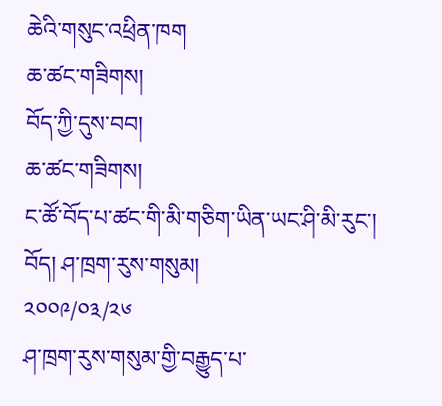ཆེའི་གསུང་འཕྲིན་ཁག
ཆ་ཚང་གཟིགས།
བོད་ཀྱི་དུས་བབ།
ཆ་ཚང་གཟིགས།
ང་ཚོ་བོད་པ་ཚང་གི་མི་གཅིག་ཡིན་ཡང་ཤི་མི་རུང་།
བོད། ཤ་ཁྲག་རུས་གསུམ།
༢༠༠༩/༠༣/༢༦
ཤ་ཁྲག་རུས་གསུམ་གྱི་བརྒྱུད་པ་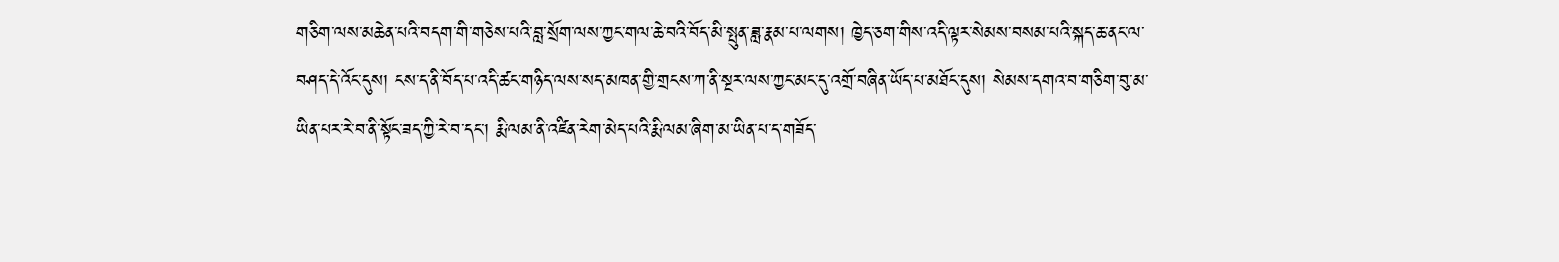གཅིག་ལས་མཆེན་པའི་བདག་གི་གཅེས་པའི་བླ་སྲོག་ལས་ཀྱང་གལ་ཆེ་བའི་བོད་མི་སྤུན་ཟླ་རྣམ་པ་ལགས། ཁྱེད་ཅག་གིས་འདི་ལྟར་སེམས་བསམ་པའི་སྐད་ཆ་ནང་ལ་བཤད་དེ་འོང་དུས། ངས་ད་ནི་བོད་པ་འདི་ཚང་གཉིད་ལས་སད་མཁན་གྱི་གྲངས་ཀ་ནི་སྔར་ལས་ཀྱང་མང་དུ་འགྲོ་བཞིན་ཡོད་པ་མཐོང་དུས། སེམས་དགའ་བ་གཅིག་བུ་མ་ཡིན་པར་རེ་བ་ནི་སྟོང་ཟད་ཀྱི་རེ་བ་དང་། རྨི་ལམ་ནི་འཛིན་རེག་མེད་པའི་རྨི་ལམ་ཞིག་མ་ཡིན་པ་ད་གཟོད་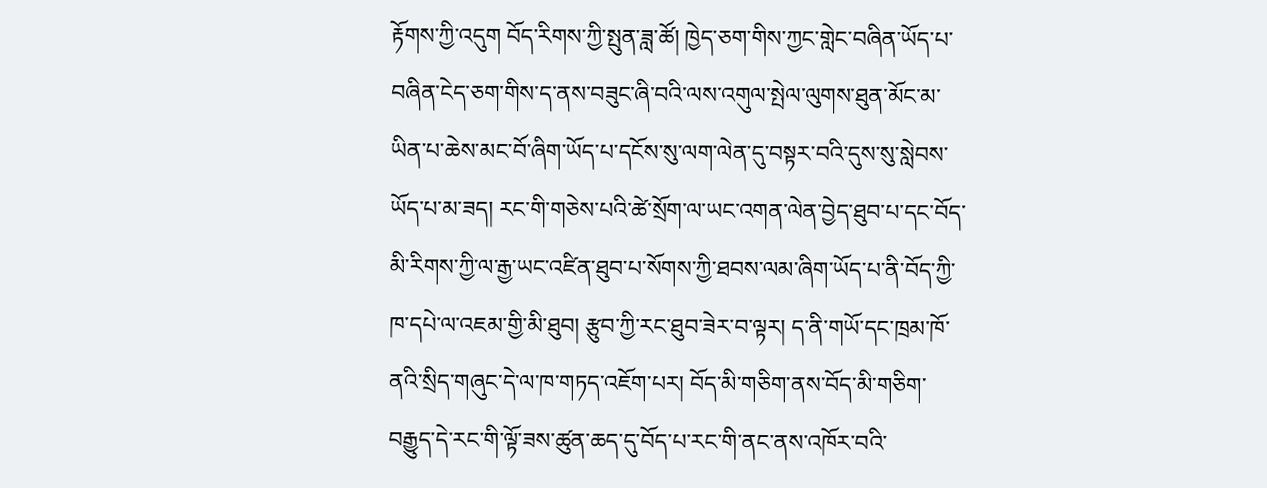རྟོགས་ཀྱི་འདུག བོད་རིགས་ཀྱི་སྤུན་ཟླ་ཚོ། ཁྱེད་ཅག་གིས་ཀྱང་གླེང་བཞིན་ཡོད་པ་བཞིན་ངེད་ཅག་གིས་ད་ནས་བཟུང་ཞི་བའི་ལས་འགུལ་སྤེལ་ལུགས་ཐུན་མོང་མ་ཡིན་པ་ཆེས་མང་བོ་ཞིག་ཡོད་པ་དངོས་སུ་ལག་ལེན་དུ་བསྟར་བའི་དུས་སུ་སླེབས་ཡོད་པ་མ་ཟད། རང་གི་གཅེས་པའི་ཚེ་སྲོག་ལ་ཡང་འགན་ལེན་བྱེད་ཐུབ་པ་དང་བོད་མི་རིགས་ཀྱི་ལ་རྒྱ་ཡང་འཛིན་ཐུབ་པ་སོགས་ཀྱི་ཐབས་ལམ་ཞིག་ཡོད་པ་ནི་བོད་ཀྱི་ཁ་དཔེ་ལ་འཇམ་གྱི་མི་ཐུབ། རྩུབ་ཀྱི་རང་ཐུབ་ཟེར་བ་ལྟར། ད་ནི་གཡོ་དང་ཁྲམ་ཁོ་ནའི་སྲིད་གཞུང་དེ་ལ་ཁ་གཏད་འཇོག་པར། བོད་མི་གཅིག་ནས་བོད་མི་གཅིག་བརྒྱུད་དེ་རང་གི་ལྟོ་ཟས་ཚུན་ཆད་དུ་བོད་པ་རང་གི་ནང་ནས་འཁོར་བའི་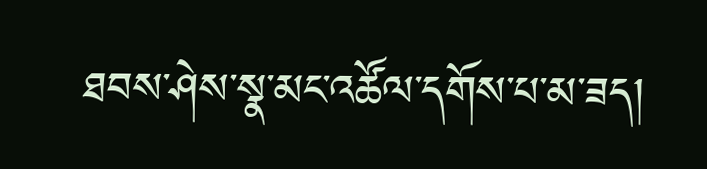ཐབས་ཤེས་སྣ་མང་འཚོལ་དགོས་པ་མ་ཟད།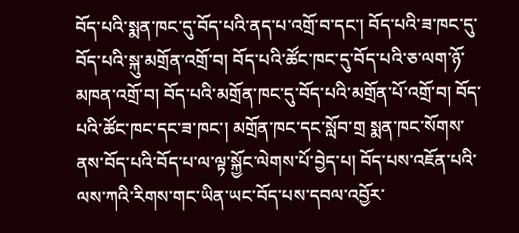བོད་པའི་སྨན་ཁང་དུ་བོད་པའི་ནད་པ་འགྲོ་བ་དང་། བོད་པའི་ཟ་ཁང་དུ་བོད་པའི་སྐུ་མགྲོན་འགྲོ་བ། བོད་པའི་ཚོང་ཁང་དུ་བོད་པའི་ཅ་ལག་ཉོ་མཁན་འགྲོ་བ། བོད་པའི་མགྲོན་ཁང་དུ་བོད་པའི་མགྲོན་པོ་འགྲོ་བ། བོད་པའི་ཚོང་ཁང་དང་ཟ་ཁང་། མགྲོན་ཁང་དང་སློབ་གྲ སྨན་ཁང་སོགས་ནས་བོད་པའི་བོད་པ་ལ་ལྟ་སྐྱོང་ལེགས་པོ་བྱེད་པ། བོད་པས་འཇོན་པའི་ལས་ཀའི་རིགས་གང་ཡིན་ཡང་བོད་པས་དབལ་འབྱོར་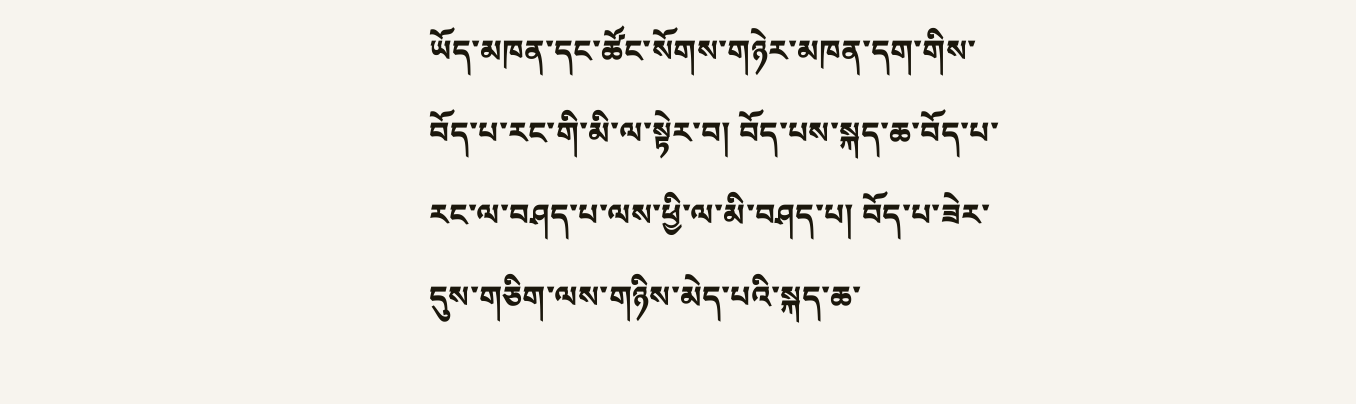ཡོད་མཁན་དང་ཚོང་སོགས་གཉེར་མཁན་དག་གིས་བོད་པ་རང་གི་མི་ལ་སྟེར་བ། བོད་པས་སྐད་ཆ་བོད་པ་རང་ལ་བཤད་པ་ལས་ཕྱི་ལ་མི་བཤད་པ། བོད་པ་ཟེར་དུས་གཅིག་ལས་གཉིས་མེད་པའི་སྐད་ཆ་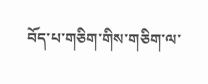བོད་པ་གཅིག་གིས་གཅིག་ལ་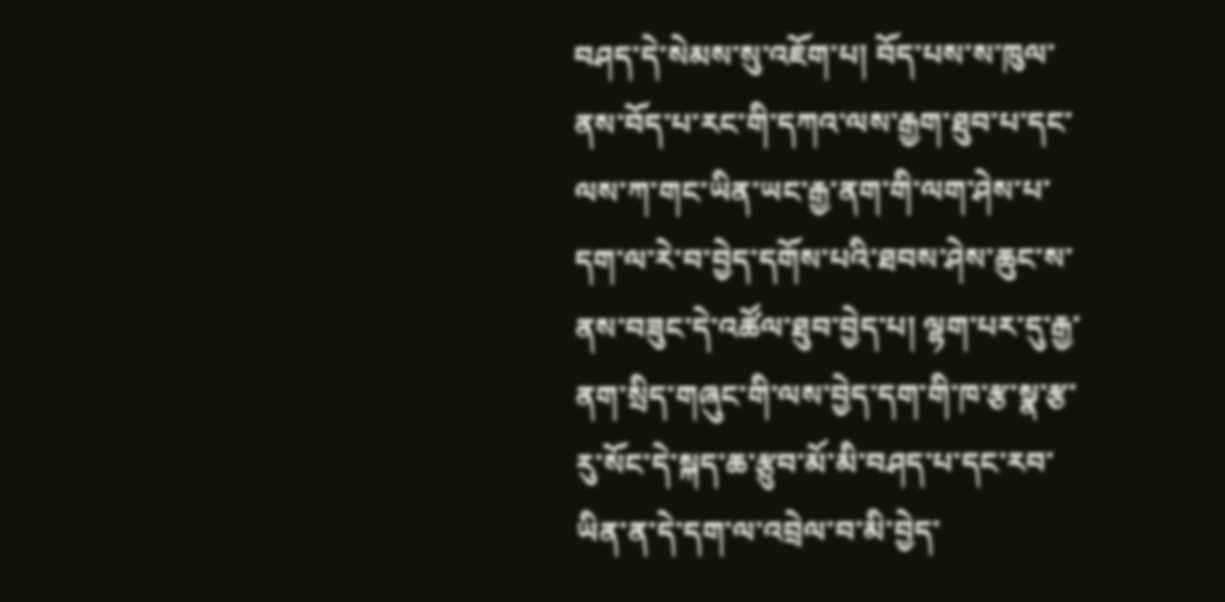བཤད་དེ་སེམས་སུ་འཇོག་པ། བོད་པས་ས་ཁུལ་ནས་བོད་པ་རང་གི་དཀའ་ལས་རྒྱག་ཐུབ་པ་དང་ལས་ཀ་གང་ཡིན་ཡང་རྒྱ་ནག་གི་ལག་ཤེས་པ་དག་ལ་རེ་བ་བྱེད་དགོས་པའི་ཐབས་ཤེས་ཆུང་ས་ནས་བཟུང་དེ་འཚོལ་ཐུབ་བྱེད་པ། ལྷག་པར་དུ་རྒྱ་ནག་སྲིད་གཞུང་གི་ལས་བྱེད་དག་གི་ཁ་རྩ་སྣ་རྩ་རུ་སོང་དེ་སྐད་ཆ་རྩུབ་མོ་མི་བཤད་པ་དང་རབ་ཡིན་ན་དེ་དག་ལ་འབྲེལ་བ་མི་བྱེད་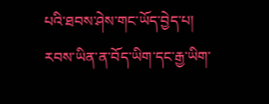པའི་ཐབས་ཤེས་གང་ཡོད་བྱེད་པ། རབས་ཡིན་ན་བོད་ཡིག་དང་རྒྱ་ཡིག་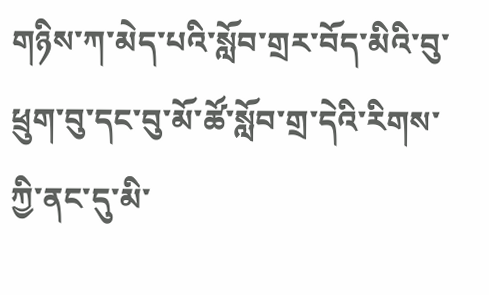གཉིས་ཀ་མེད་པའི་སློབ་གྲར་བོད་མིའི་བུ་ཕྲུག་བུ་དང་བུ་མོ་ཚོ་སློབ་གྲ་དེའི་རིགས་ཀྱི་ནང་དུ་མི་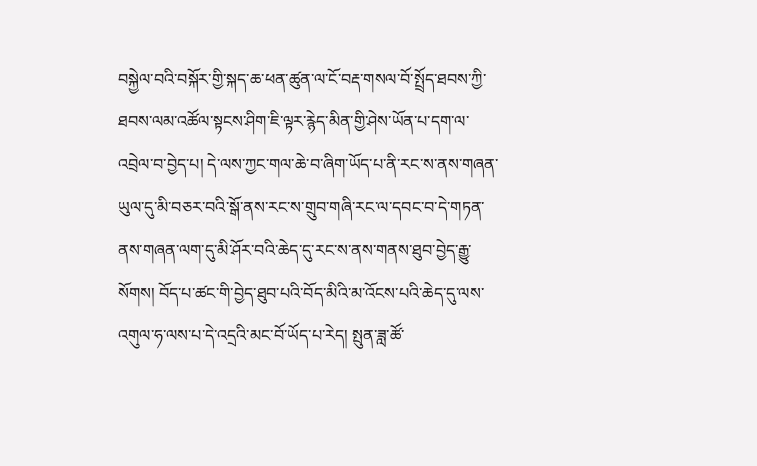བསྐྱེལ་བའི་བསྐོར་གྱི་སྐད་ཆ་ཕན་ཚུན་ལ་ངོ་བརྡ་གསལ་བོ་སྤྲོད་ཐབས་ཀྱི་ཐབས་ལམ་འཚོལ་སྟངས་ཤིག་ཇི་ལྟར་རྙེད་མིན་གྱི་ཤེས་ཡོན་པ་དག་ལ་འབྲེལ་བ་བྱེད་པ། དེ་ལས་ཀྱང་གལ་ཆེ་བ་ཞིག་ཡོད་པ་ནི་རང་ས་ནས་གཞན་ཡུལ་དུ་མི་བཅར་བའི་སྒོ་ནས་རང་ས་གྲུབ་གཞི་རང་ལ་དབང་བ་དེ་གཏན་ནས་གཞན་ལག་དུ་མི་ཤོར་བའི་ཆེད་དུ་རང་ས་ནས་གནས་ཐུབ་བྱེད་རྒྱུ་སོགས། བོད་པ་ཚང་གི་བྱེད་ཐུབ་པའི་བོད་མིའི་མ་འོངས་པའི་ཆེད་དུ་ལས་འགུལ་ཧ་ལས་པ་དེ་འདྲའི་མང་བོ་ཡོད་པ་རེད། སྤུན་ཟླ་ཚོ་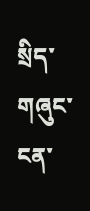སྲིད་གཞུང་ངན་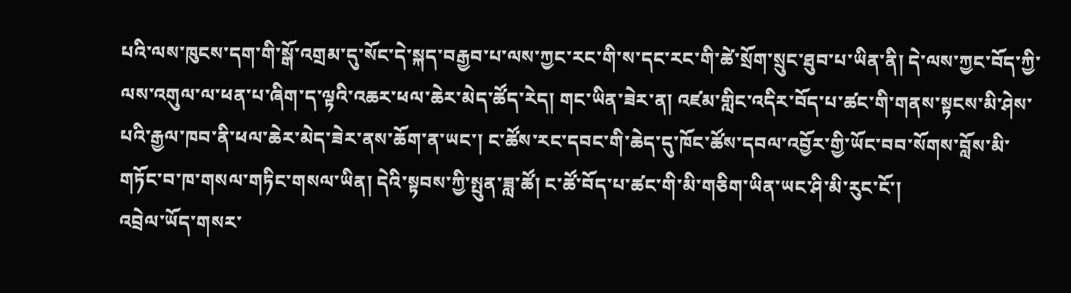པའི་ལས་ཁུངས་དག་གི་སྒོ་འགྲམ་དུ་སོང་དེ་སྐད་བརྒྱབ་པ་ལས་ཀྱང་རང་གི་ས་དང་རང་གི་ཚེ་སྲོག་སྲུང་ཐུབ་པ་ཡིན་ནི། དེ་ལས་ཀྱང་བོད་ཀྱི་ལས་འགུལ་ལ་ཕན་པ་ཞིག་ད་ལྟའི་འཆར་ཕལ་ཆེར་མེད་ཚོད་རེད། གང་ཡིན་ཟེར་ན། འཛམ་གླིང་འདིར་བོད་པ་ཚང་གི་གནས་སྟངས་མི་ཤེས་པའི་རྒྱལ་ཁབ་ནི་ཕལ་ཆེར་མེད་ཟེར་ནས་ཆོག་ན་ཡང་། ང་ཚོས་རང་དབང་གི་ཆེད་དུ་ཁོང་ཚོས་དབལ་འབྱོར་གྱི་ཡོང་བབ་སོགས་བློས་མི་གཏོང་བ་ཁ་གསལ་གཏིང་གསལ་ཡིན། དེའི་སྟབས་ཀྱི་སྤུན་ཟླ་ཚོ། ང་ཚོ་བོད་པ་ཚང་གི་མི་གཅིག་ཡིན་ཡང་ཤི་མི་རུང་ངོ་།
འབྲེལ་ཡོད་གསར་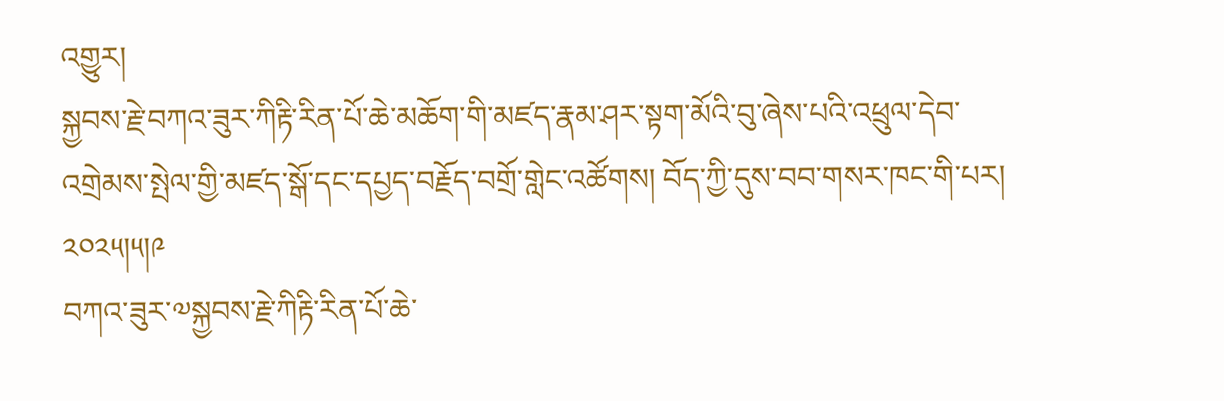འགྱུར།
སྐྱབས་རྗེ་བཀའ་ཟུར་ཀིརྟི་རིན་པོ་ཆེ་མཆོག་གི་མཛད་རྣམ་ཤར་སྟག་མོའི་བུ་ཞེས་པའི་འཕྲུལ་དེབ་འགྲེམས་སྤེལ་གྱི་མཛད་སྒོ་དང་དཔྱད་བརྗོད་བགྲོ་གླེང་འཚོགས། བོད་ཀྱི་དུས་བབ་གསར་ཁང་གི་པར། ༢༠༢༥།༥།༩
བཀའ་ཟུར་༧སྐྱབས་རྗེ་ཀིརྟི་རིན་པོ་ཆེ་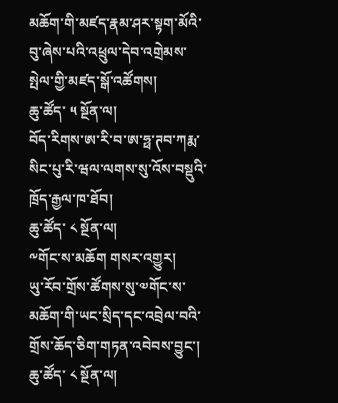མཆོག་གི་མཛད་རྣམ་ཤར་སྟག་མོའི་བུ་ཞེས་པའི་འཕྲུལ་དེབ་འགྲེམས་སྤེལ་གྱི་མཛད་སྒོ་འཚོགས།
ཆུ་ཚོད་ ༥ སྔོན་ལ།
བོད་རིགས་ཨ་རི་བ་ཨ་ཧྥ་ཊབ་ཀརྨ་སིང་པུ་རི་ཝལ་ལགས་སུ་འོས་བསྡུའི་ཁྲོད་རྒྱལ་ཁ་ཐོབ།
ཆུ་ཚོད་ ༨ སྔོན་ལ།
༸གོང་ས་མཆོག གསར་འགྱུར།
ཡུ་རོབ་གྲོས་ཚོགས་སུ་༧གོང་ས་མཆོག་གི་ཡང་སྲིད་དང་འབྲེལ་བའི་གྲོས་ཆོད་ཅིག་གཏན་འབེབས་བྱུང་།
ཆུ་ཚོད་ ༨ སྔོན་ལ།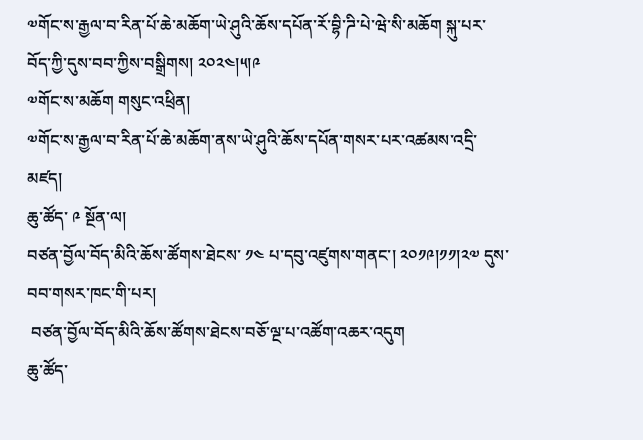༧གོང་ས་རྒྱལ་བ་རིན་པོ་ཆེ་མཆོག་ཡེ་ཤུའི་ཆོས་དཔོན་རོ་བྷི་ཌི་པེ་ཝེ་སི་མཆོག སྐུ་པར་བོད་ཀྱི་དུས་བབ་ཀྱིས་བསྒྲིགས། ༢༠༢༤།༥།༩
༧གོང་ས་མཆོག གསུང་འཕྲིན།
༧གོང་ས་རྒྱལ་བ་རིན་པོ་ཆེ་མཆོག་ནས་ཡེ་ཤུའི་ཆོས་དཔོན་གསར་པར་འཚམས་འདྲི་མཛད།
ཆུ་ཚོད་ ༩ སྔོན་ལ།
བཙན་བྱོལ་བོད་མིའི་ཆོས་ཚོགས་ཐེངས་ ༡༤ པ་དབུ་འཛུགས་གནང་། ༢༠༡༩།༡༡།༢༧ དུས་བབ་གསར་ཁང་གི་པར།
 བཙན་བྱོལ་བོད་མིའི་ཆོས་ཚོགས་ཐེངས་བཅོ་ལྔ་པ་འཚོག་འཆར་འདུག
ཆུ་ཚོད་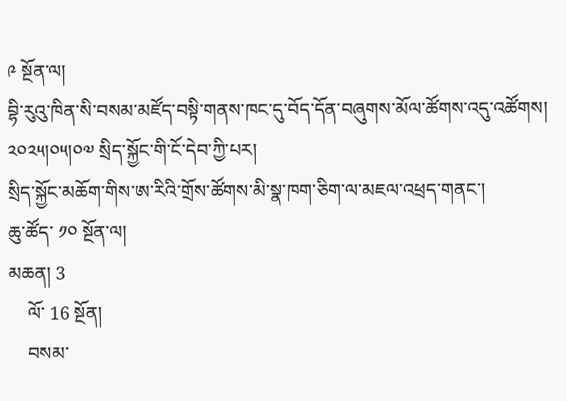༩ སྔོན་ལ།
བྷི་རུའུ་ཁིན་སི་བསམ་མཛོད་བསྟི་གནས་ཁང་དུ་བོད་དོན་བཞུགས་མོལ་ཚོགས་འདུ་འཚོགས། ༢༠༢༥།༠༥།༠༧ སྲིད་སྐྱོང་གི་ངོ་དེབ་ཀྱི་པར།
སྲིད་སྐྱོང་མཆོག་གིས་ཨ་རིའི་གྲོས་ཚོགས་མི་སྣ་ཁག་ཅིག་ལ་མཇལ་འཕྲད་གནང་།
ཆུ་ཚོད་ ༡༠ སྔོན་ལ།
མཆན། 3
    ལོ་ 16 སྔོན།
    བསམ་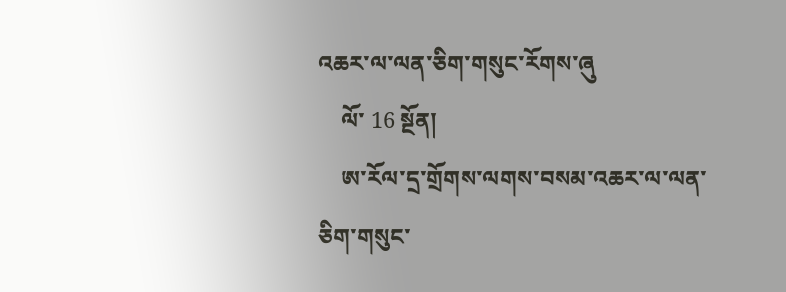འཆར་ལ་ལན་ཅིག་གསུང་རོགས་ཞུ
    ལོ་ 16 སྔོན།
    ཨ་རོལ་དྲ་གྲོགས་ལགས་བསམ་འཆར་ལ་ལན་ཅིག་གསུང་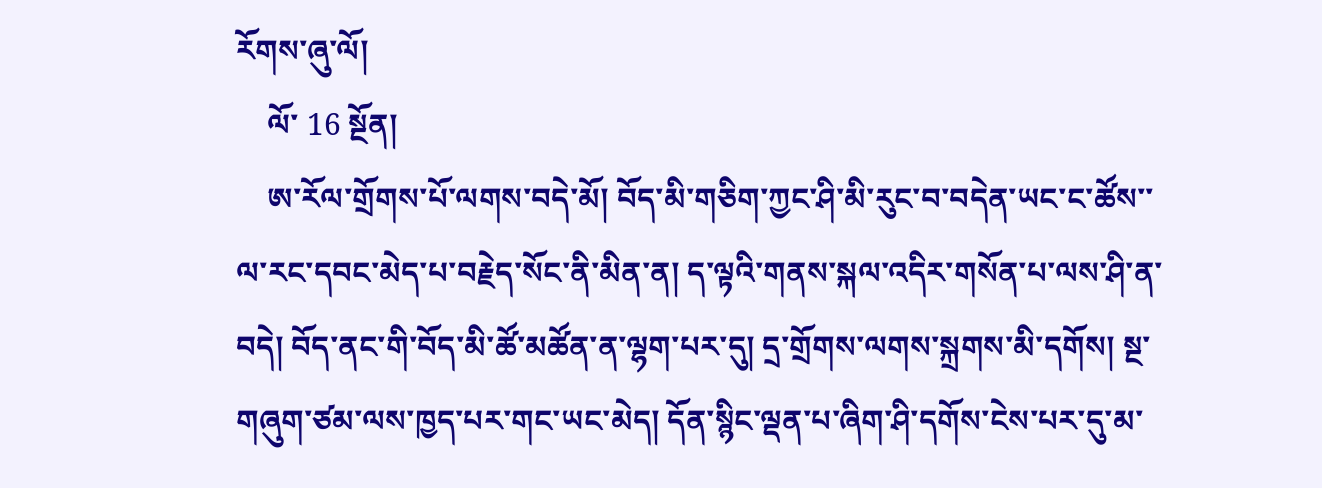རོགས་ཞུ་ལོ།
    ལོ་ 16 སྔོན།
    ཨ་རོལ་གྲོགས་པོ་ལགས་བདེ་མོ། བོད་མི་གཅིག་ཀྱང་ཤི་མི་རུང་བ་བདེན་ཡང་ང་ཚོས་་ལ་རང་དབང་མེད་པ་བརྗེད་སོང་ནི་མིན་ན། ད་ལྟའི་གནས་སྐལ་འདིར་གསོན་པ་ལས་ཤི་ན་བདེ། བོད་ནང་གི་བོད་མི་ཚོ་མཚོན་ན་ལྷག་པར་དུ། དྲ་གྲོགས་ལགས་སྐྲགས་མི་དགོས། སྔ་གཞུག་ཙམ་ལས་ཁྱད་པར་གང་ཡང་མེད། དོན་སྙིང་ལྡན་པ་ཞིག་ཤི་དགོས་ངེས་པར་དུ་མ་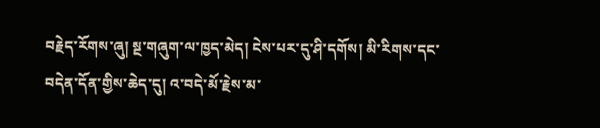བརྗེད་རོགས་ཞུ། སྔ་གཞུག་ལ་ཁྱད་མེད། ངེས་པར་དུ་ཤི་དགོས། མི་རིགས་དང་བདེན་དོན་གྱིས་ཆེད་དུ། འ་བདེ་མོ་རྗེས་མ་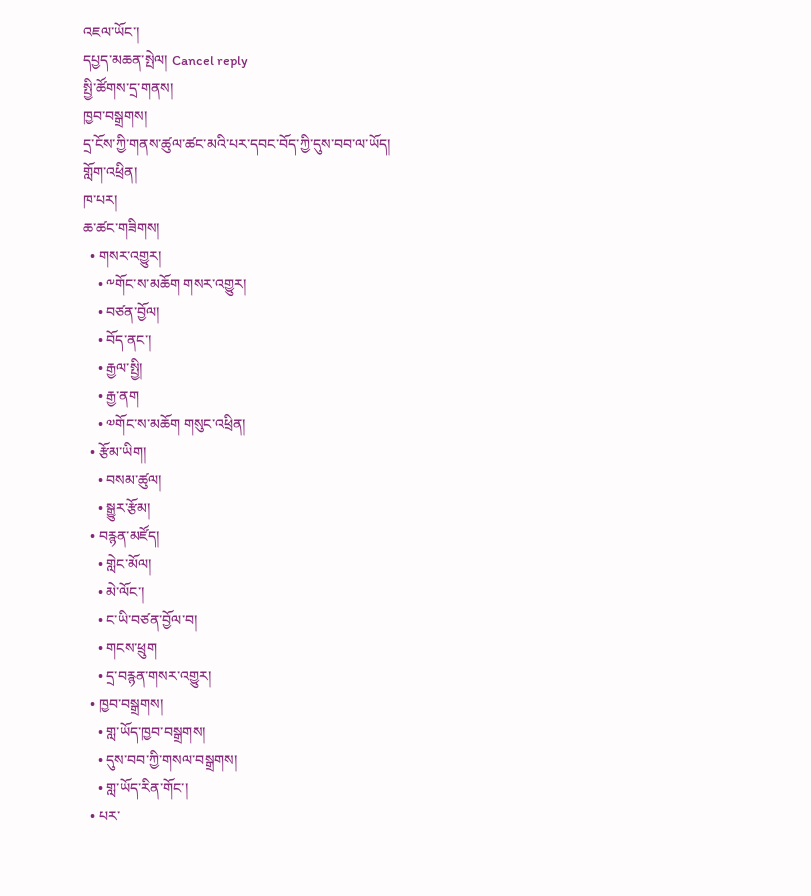འཇལ་ཡོང་།
དཔྱད་མཆན་སྤེལ། Cancel reply
སྤྱི་ཚོགས་དྲ་གནས།
ཁྱབ་བསྒྲགས།
དྲ་ངོས་ཀྱི་གནས་ཚུལ་ཚང་མའི་པར་དབང་བོད་ཀྱི་དུས་བབ་ལ་ཡོད།
གློག་འཕྲིན།
ཁ་པར།
ཆ་ཚང་གཟིགས།
  • གསར་འགྱུར།
    • ༸གོང་ས་མཆོག གསར་འགྱུར།
    • བཙན་བྱོལ།
    • བོད་ནང་།
    • རྒྱལ་སྤྱི།
    • རྒྱ་ནག
    • ༧གོང་ས་མཆོག གསུང་འཕྲིན།
  • རྩོམ་ཡིག།
    • བསམ་ཚུལ།
    • སྒྱུར་རྩོམ།
  • བརྙན་མཛོད།
    • གླེང་མོལ།
    • མེ་ལོང་།
    • ང་ཡི་བཙན་བྱོལ་བ།
    • གངས་ཕྲུག
    • དྲ་བརྙན་གསར་འགྱུར།
  • ཁྱབ་བསྒྲགས།
    • གླ་ཡོད་ཁྱབ་བསྒྲགས།
    • དུས་བབ་ཀྱི་གསལ་བསྒྲགས།
    • གླ་ཡོད་རིན་གོང་།
  • པར་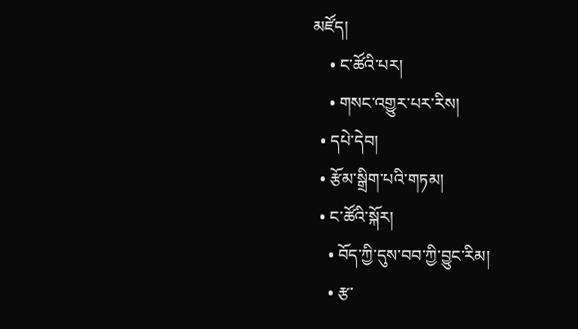མཛོད།
    • ང་ཚོའི་པར།
    • གསང་འགྱུར་པར་རིས།
  • དཔེ་དེབ།
  • རྩོམ་སྒྲིག་པའི་གཏམ།
  • ང་ཚོའི་སྐོར།
    • བོད་ཀྱི་དུས་བབ་ཀྱི་བྱུང་རིམ།
    • རྩ་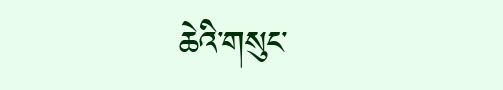ཆེའི་གསུང་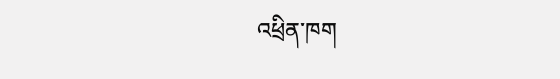འཕྲིན་ཁག